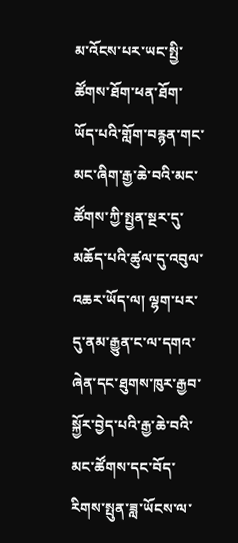མ་འོངས་པར་ཡང་སྤྱི་ཚོགས་ཐོག་ཕན་ཐོག་ཡོད་པའི་གློག་བརྙན་གང་མང་ཞིག་རྒྱ་ཆེ་བའི་མང་ཚོགས་ཀྱི་སྤྱན་སྔར་དུ་མཆོད་པའི་ཚུལ་དུ་འབུལ་འཆར་ཡོད་ལ། ལྷག་པར་དུ་ནམ་རྒྱུན་ང་ལ་དགའ་ཞེན་དང་ཐུགས་ཁུར་རྒྱབ་སྐྱོར་བྱེད་པའི་རྒྱ་ཆེ་བའི་མང་ཚོགས་དང་བོད་རིགས་སྤུན་ཟླ་ཡོངས་ལ་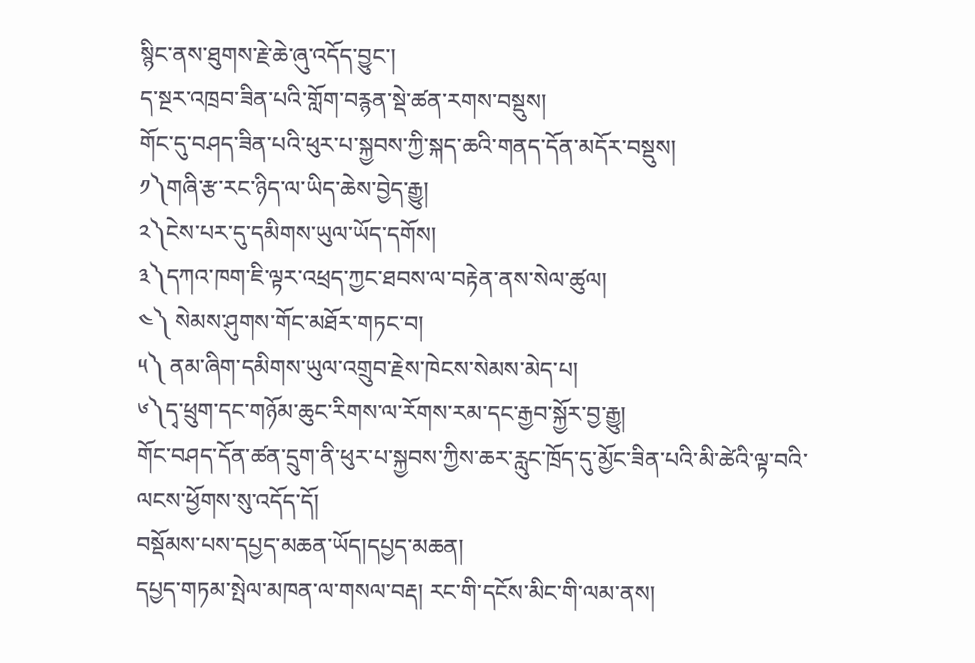སྙིང་ནས་ཐུགས་རྗེ་ཆེ་ཞུ་འདོད་བྱུང་།
ད་སྔར་འཁྲབ་ཟིན་པའི་གློག་བརྙན་སྡེ་ཚན་རགས་བསྡུས།
གོང་དུ་བཤད་ཟིན་པའི་ཕུར་པ་སྐྱབས་ཀྱི་སྐད་ཆའི་གནད་དོན་མདོར་བསྡུས།
༡༽གཞི་རྩ་རང་ཉིད་ལ་ཡིད་ཆེས་བྱེད་རྒྱུ།
༢༽ངེས་པར་དུ་དམིགས་ཡུལ་ཡོད་དགོས།
༣༽དཀའ་ཁག་ཇི་ལྟར་འཕྲད་ཀྱང་ཐབས་ལ་བརྟེན་ནས་སེལ་ཚུལ།
༤༽ སེམས་ཤུགས་གོང་མཐོར་གཏང་བ།
༥༽ ནམ་ཞིག་དམིགས་ཡུལ་འགྲུབ་རྗེས་ཁེངས་སེམས་མེད་པ།
༦༽དྭ་ཕྲུག་དང་གཉོམ་ཆུང་རིགས་ལ་རོགས་རམ་དང་རྒྱབ་སྐྱོར་བྱ་རྒྱུ།
གོང་བཤད་དོན་ཚན་དྲུག་ནི་ཕུར་པ་སྐྱབས་ཀྱིས་ཆར་རླུང་ཁྲོད་དུ་མྱོང་ཟིན་པའི་མི་ཚེའི་ལྟ་བའི་ལངས་ཕྱོགས་སུ་འདོད་དོ།
བསྡོམས་པས་དཔྱད་མཆན་ཡོད།དཔྱད་མཆན།
དཔྱད་གཏམ་སྤེལ་མཁན་ལ་གསལ་བརྡ། རང་གི་དངོས་མིང་གི་ལམ་ནས།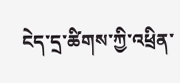ངེད་དྲ་ཚིགས་ཀྱི་འཕྲིན་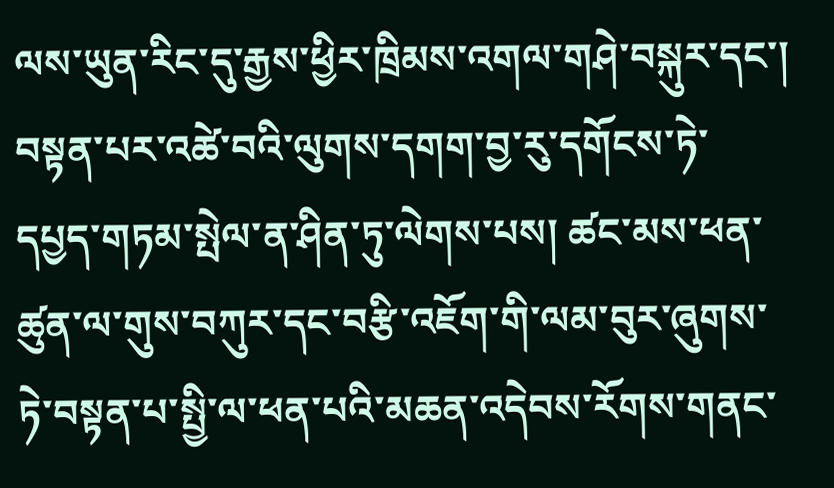ལས་ཡུན་རིང་དུ་རྒྱས་ཕྱིར་ཁྲིམས་འགལ་གཤེ་བསྐུར་དང་། བསྟན་པར་འཚེ་བའི་ལུགས་དགག་བྱ་རུ་དགོངས་ཏེ་དཔྱད་གཏམ་སྤེལ་ན་ཤིན་ཏུ་ལེགས་པས། ཚང་མས་ཕན་ཚུན་ལ་གུས་བཀུར་དང་བརྩི་འཇོག་གི་ལམ་བུར་ཞུགས་ཏེ་བསྟན་པ་སྤྱི་ལ་ཕན་པའི་མཆན་འདེབས་རོགས་གནང་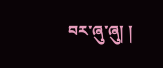བར་ཞུ་ཞུ། །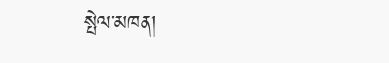སྤེལ་མཁན།